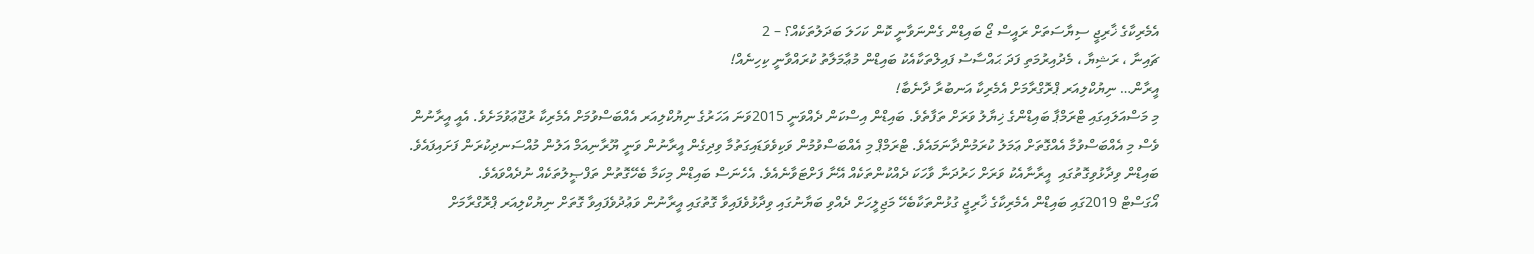އެމެރިކާގެ ޚާރިޖީ ސިޔާސަތަށް ރައީސް ޖޯ ބައިޑްން ގެންނަވާނީ ކޮން ކަހަލަ ބަދަލުތަކެއް؟ – 2
ޗައިނާ ، ރަޝިޔާ ، މެދުއިރުމަތި ފަދަ ޙައްސާސު ފައިލްތަކާއެކު ބައިޑްން މުޢާމަލާތު ކުރައްވާނީ ކިހިނެއް!
އީރާން… ނިޔުކްލިއަރ ޕްރޮގްރާމަށް އެމެރިކާ އަނބުރާ ދާނެބާ!
މި މަސްއަލައިގައި ޓްރަމްޕާ ބައިޑްންގެ ޚިޔާލު ވަރަށް ތަފާތެވެ. ބައިޑްން އިސްކަން ދެއްވަނީ 2015ވަނަ އަހަރުގެ ނިޔުކްލިއަރ އެއްބަސްވުމަށް އެމެރިކާ ރުޖޫޢަވުމަށެވެ. އެއީ އީރާނުން ވެސް މި އެއްބަސްވުމާ އެއްގޮތަށް ޢަމަލު ކުރަމުންދާނަމައެވެ. ޓްރަމްޕް މި އެއްބަސްވުމުން ވަކިވެވަޑައިގަތުމާ ވިދިގެން އީރާނުން ވަނީ ޔޫރާނިއަމް އަލުން މުއްސަނދިކުރަން ފަށައިފައެވެ. ބައިޑްން ވިދާޅުވިގޮތުގައި  އީރާނާއެކު ވަރަށް ހަރުދަނާ ވާހަކަ ދެއްކުންތަކެއް އޭނާ ފަށްޓަވާނެއެވެ. އެހެނަސް ބައިޑްން މިކަމާ ބެހޭގޮތުން ތަފްޞީލުތަކެއް ނުދެއްވައެވެ.
އޯގަސްޓް 2019ގައި ބައިޑްން އެމެރިކާގެ ޚާރިޖީ ގުޅުންތަކާބެހޭ މަޖިލީހަށް ދެއްވި ބަޔާނުގައި ވިދާޅުވެފައިވާ ގޮތުގައި އީރާނުން ވަޢުދުވެފައިވާ ގޮތަށް ނިޔުކްލިއަރ ޕްރޮގްރާމަށް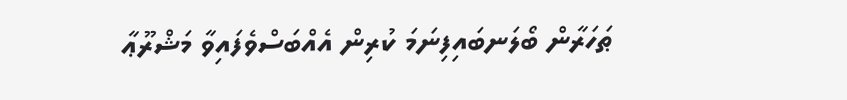ޠަހަރާން ބޯލަނބައިފިނަމަ ކުރިން އެއްބަސްވެފައިވާ މަޝްރޫޢާ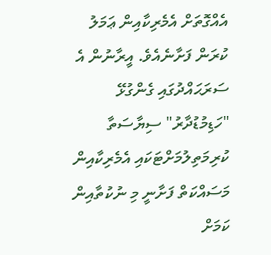އެއްގޮތަށް އެމެރިކާއިން ޢަމަލު ކުރަން ފަށާނެއެވެ. އީރާނުން އެ ސަރަޙައްދުގައި ގެންގުޅޭ "ހަޑިމުޑުދާރު" ސިޔާސަތާ ކުރިމަތިލުމަށްޓަކައި އެމެރިކާއިން މަސައްކަތް ފަށާނީ މި ނުކުތާއިން ކަމަށް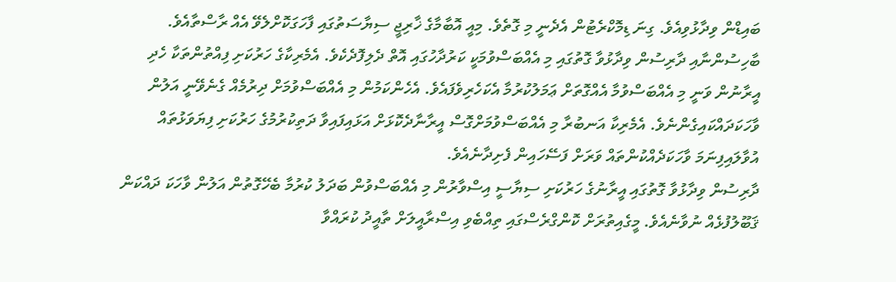ބައިޑްން ވިދާޅުވިއެވެ. ގިނަ ޑިމޮކްރެޓުން އެދެނީ މި ގޮތެވެ. މިއީ އޮބާމާގެ ޚާރިޖީ ސިޔާސަތުގައި ފާހަގަކޮށްލެވޭ އެއް ރާސްތާއެވެ.
ބާހިސުންނާއި ދާރިސުން ވިދާޅުވާ ގޮތުގައި މި އެއްބަސްވުމަކީ ކަރުދާހުގައި އޮތް ދެލިފޮދެކެވެ. އެމެރިކާގެ ހަރުކަށި ފިއްތުންތަކާ ހެދި އީރާނުން ވަނީ މި އެއްބަސްވުމާ އެއްގޮތަށް ޢަމަލުކުރުމާ އެކަހެރިވެފައެވެ. އެހެންކަމުން މި އެއްބަސްވުމަށް ދިރުމެއް ގެނެވޭނީ އަލުން ވާހަކަދައްކައިގެންނެވެ. އެމެރިކާ އަނބުރާ މި އެއްބަސްވުމަށްގޮސް އީރާނާދެކޮޅަށް އަޅައިފައިވާ ދަތިކުރުމުގެ ހަރުކަށި ފިޔަވަޅުތައް އުވާލައިފިނަމަ ވާހަކަދެއްކުންތައް ވަރަށް ފަސޭހައިން ފެށިދާނެއެވެ.
ދާރިސުން ވިދާޅުވާ ގޮތުގައި އީރާނުގެ ހަރުކަށި ސިޔާސީ އިސްވާރުން މި އެއްބަސްވުން ބަދަލު ކުރުމާ ބެހޭގޮތުން އަލުން ވާހަކަ ދައްކަން ޤަބޫލުފުޅެއް ނުވާނެއެވެ. މީގެއިތުރަށް ކޮންގްރެސްގައި ތިއްބެވި އިސްރާއީލަށް ތާއީދު ކުރައްވާ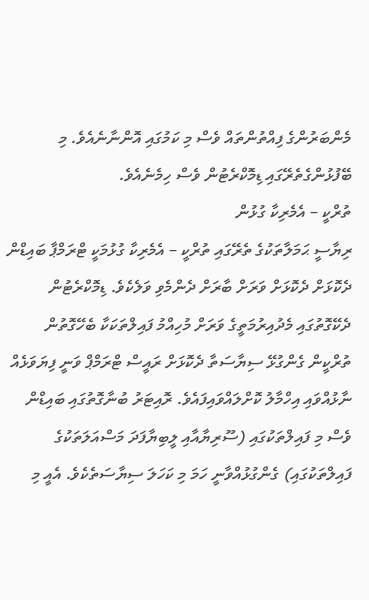މެންބަރުންގެ ފިއްތުންތައް ވެސް މި ކަމުގައި އޮންނާނެއެވެ. މި ބޭފުޅުންގެތެރޭގައި ޑިމޮކްރެޓުން ވެސް ހިމެނެއެވެ.
ތުރްކީ – އެމެރިކާ ގުޅުން
ރިޔާސީ ޙަމަލާތަކުގެ ތެރޭގައި ތުރްކީ – އެމެރިކާ ގުޅުމަކީ ޓްރަމްޕާ ބައިޑްން ދެކޮޅަށް ދެކޮޅަށް ވަރަށް ބާރަށް ދެންމެވި ވަލެކެވެ. ޑިމޮކްރެޓުން ދެކޭގޮތުގައި މެދުއިރުމަތީގެ ވަރަށް މުހިއްމު ފައިލްތަކަކާ ބެހޭގޮތުން ތުރްކީން ގެންގުޅޭ ސިޔާސަތާ ދެކޮޅަށް ރައީސް ޓްރަމްޕް ވަނީ ފިޔަވަޅެއް ނާޅުއްވައި އިހްމާލު ކޮށްލައްވައިފައެވެ. ރޮއިޓަރު ބުނާގޮތުގައި ބައިޑްން ވެސް މި ފައިލްތަކުގައި (ސޫރިޔާއާއި ލީބިޔާފަދަ މަސްއަލަތަކުގެ ފައިލްތަކުގައި) ގެންގުޅުއްވާނީ ހަމަ މި ކަހަލަ ސިޔާސަތެކެވެ. އެއީ މި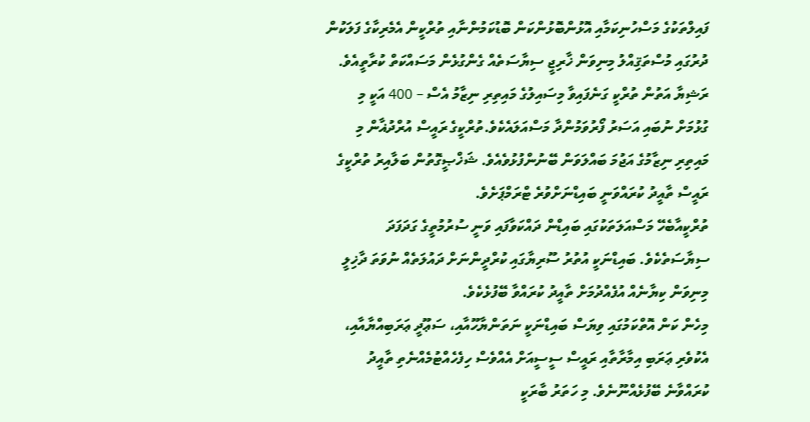ފައިލްތަކުގެ މަސްހުނިކަމާއި އޮޅުންބޮޅުންކަން ބޮޑުކަމުންނާއި ތުރްކީން އެމެރިކާގެ ފަލަކުން ދުރުގައި މުސްތަޤިއްލު މިނިވަން ޚާރިޖީ ސިޔާސަތެއް ގެންގުޅެން މަސައްކަތް ކުރާތީއެވެ. ރަޝިޔާ އަތުން ތުރްކީ ގަނެފައިވާ މިސައިލުގެ މައިތިރި ނިޒާމު އެސް – 400 އަކީ މި ގުޅުމަށް ނުބައި އަސަރު ފޯރުވަމުންދާ މަސްއަލައެކެވެ.ތުރްކީގެ ރައީސް އުރްދުޣާން މި މައިތިރި ނިޒާމުގެ އަޖުމަ ބައްލަވަން ބޭނުންފުޅުވެއެވެ. ޝަޚްޞީގޮތުން ބަލާއިރު ތުރްކީގެ ރައީސް ތާއީދު ކުރައްވަނީ ބައިޑްނަށްވުރެ ޓްރަމްޕަށެވެ.
ތުރްކީއާބެހޭ މަސްއަލަތަކުގައި ބައިޑްން ދައްކަވާފައި ވަނީ ސުރުމުތީގެ ގަދަފަދަ ސިޔާސަތެކެވެ. ބައިޑްނަކީ އުތުރު ސޫރިޔާގައި ކުރްދީންނަށް ދައުލަތެއް ނުވަތަ ދާޚިލީ މިނިވަން ކިޔާނެއް އުފެއްދުމަށް ތާއީދު ކުރައްވާ ބޭފުޅެކެވެ.
މިހެން ކަން އޮތްކަމުގައި ވިޔަސް ބައިޑްނަކީ ނަތަންޔާހޫއާއި، ސަޢޫދީ ޢަރަބިއްޔާއާއި، އެކުވެރި ޢަރަބި އިމާރާތާއި ރައީސް ސީސީއަށް އެއްވެސް ހިފެހެއްޓުމެއްނެތި ތާއީދު ކުރައްވާނެ ބޭފުޅެއްނޫނެވެ. މި ހަތަރު ބާރަކީ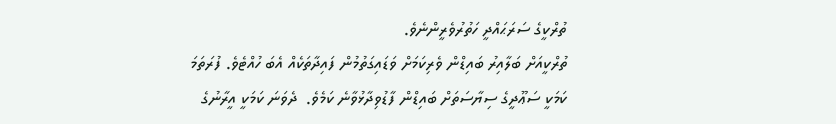ތުރްކީގެ ސަރަޙައްދީ ހަތުރުވެރީންނެވެ.
ތުރްކީއަށް ބަލާއިރު ބައިޑްން ވެރިކަމަށް ވަޑައިގަތުމުން ފައިދާތަކެއް އެބަ ހުއްޓެވެ. ފުރަތަމަ ކަމަކީ ސަޢޫދީގެ ސިޔާސަތަށް ބައިޑްން ފާޑުވިދާޅުވާނެ ކަމެވެ.  ދެވަނަ ކަމަކީ އީރާނުގެ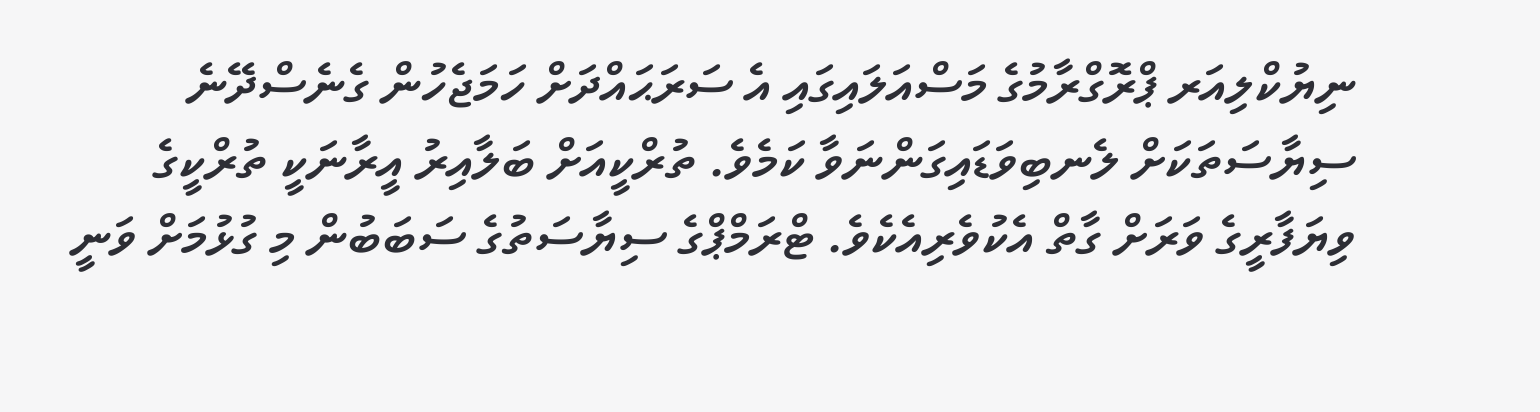ނިޔުކްލިއަރ ޕްރޮގްރާމުގެ މަސްއަލައިގައި އެ ސަރަޙައްދަށް ހަމަޖެހުން ގެނެސްދޭނެ ސިޔާސަތަކަށް ލެނބިވަޑައިގަންނަވާ ކަމެވެ. ތުރްކީއަށް ބަލާއިރު އީރާނަކީ ތުރްކީގެ ވިޔަފާރީގެ ވަރަށް ގާތް އެކުވެރިއެކެވެ. ޓްރަމްޕްގެ ސިޔާސަތުގެ ސަބަބުން މި ގުޅުމަށް ވަނީ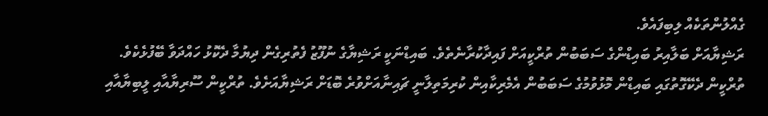ގެއްލުންތަކެއް ލިބިފައެވެ.
ރަޝިޔާއަށް ބަލާއިރު ބައިޑްންގެ ސަބަބުން ތުރްކީއަށް ފައިދާކުރާނެތެވެ. ބައިޑްނަކީ ރަޝިޔާގެ ނުފޫޒު ފެތުރިގެން ދިޔުމާ ދެކޮޅު ހައްދަވާ ބޭފުޅެކެވެ. ތުރްކީން ދެކޭގޮތުގައި ބައިޑްން މޮޅުވުމުގެ ސަބަބުން އެމެރިކާއިން ކުރިމަތިލާނީ ޗައިނާއަށްވުރެ ބޮޑަށް ރަޝިޔާއަށެވެ. ތުރްކީން ސޫރިޔާއާއި ލީބިޔާއާއި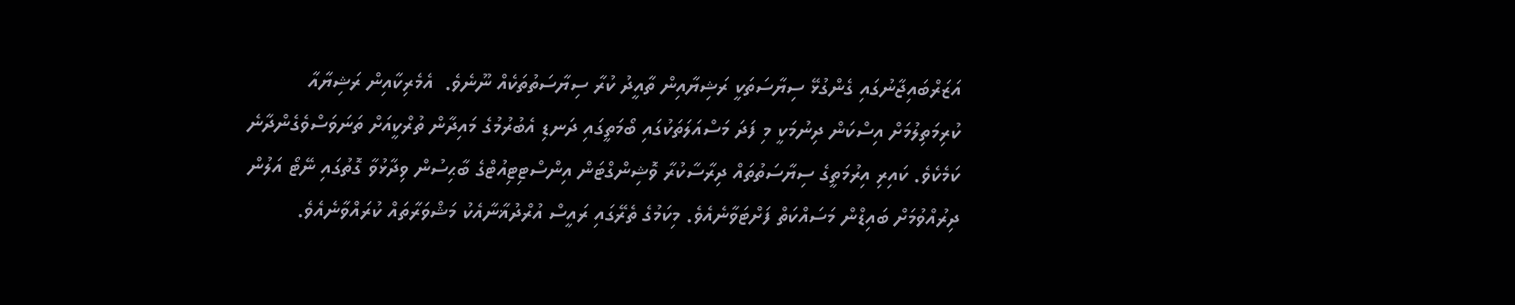އަޒަރްބައިޖާނުގައި ގެންގުޅޭ ސިޔާސަތަކީ ރަޝިޔާއިން ތާއީދު ކުރާ ސިޔާސަތުތަކެއް ނޫނެވެ.  އެމެރިކާއިން ރަޝިޔާއާ ކުރިމަތިލުމަށް އިސްކަން ދިނުމަކީ މި ފަދަ މަސްއަލަތަކުގައި ބޯމަތީގައި ދަނޑި އެބުރުމުގެ މައިދާން ތުރްކީއަށް ތަނަވަސްވެގެންދާނެ ކަމެކެވެ. ކައިރި އިރުމަތީގެ ސިޔާސަތުތައް ދިރާސާކުރާ ވޮޝިންގްޓަން އިންސްޓިޓިއުޓްގެ ބާޙިސުން ވިދާޅުވާ ގޮތުގައި ނޭޓޯ އަލުން ދިރުއްވުމަށް ބައިޑްން މަސައްކަތް ފަށްޓަވާނެއެވެ. މިކަމުގެ ތެރޭގައި ރައީސް އުރްދުޣާނާއެކު މަޝްވަރާތައް ކުރައްވާނެއެވެ.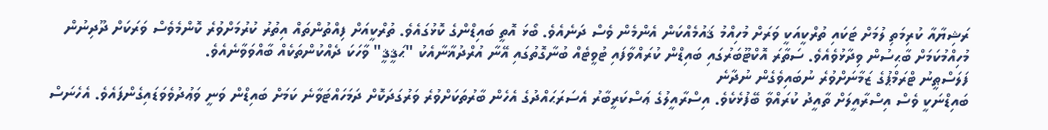ރަޝިޔާއާ ކުރިމަތި ލުމަށް ޓަކައި ތުރްކީއަކީ ވަރަށް މުހިއްމު ޤައުމެއްކަން އެންމެން ވެސް ދަނެއެވެ. ބޯޅަ އޮތީ ބައިޑްންގެ ކޮޅުގައެވެ. ތުރްކީއަށް ފިއްތުންތައް އިތުރު ކުރުމަށްވުރެ ކޮންމެވެސް ވަރަކަށް ދޫދިނުން މުހިއްމުކަމަށް ބާޙިސުން ވިދާޅުވެއެވެ. ސަތާރަ އޮކްޓޫބަރުގައި ބައިޑްން ކުރައްވާފައި ޓުވީޓެއް ބުނާގޮތުގައި އޭނާ އުރްދުޣާނާއެކު "ޙަޤީޤީ" ވާހަކަ ދެއްކުންތަކެއް ބާއްވަވާނެއެވެ.
ފަލަސްޠީނު ޓްރަމްޕުގެ ޒަމާނަށްވުރެ ނުބައިވެގެން ނުދާނެ
ބައިޑްނަކީ ވެސް އިސްރާއީލަށް ތާއީދު ކުރައްވާ ބޭފުޅެކެވެ. އިސްރާއީލުގެ ޢަސްކަރީބާރު އެސަރަޙައްދުގެ އެހެން ބާރުތަކަށްވުރެ ވަރުގަދަކޮށް ދަމަހައްޓަވާނެ ކަމަށް ބައިޑްން ވަނީ ވަޢުދުވެވަޑައިގެންފައެވެ. އެހެނަސް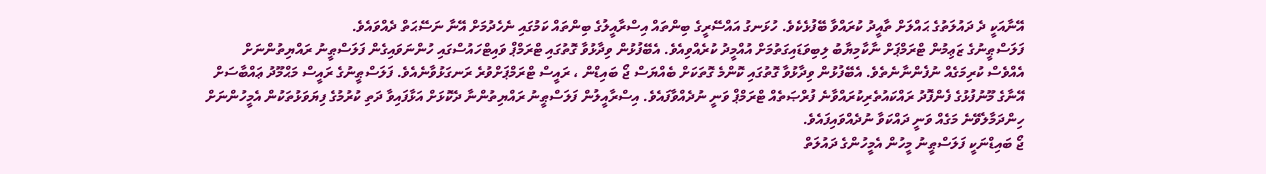އޭނާއަކީ ދެ ދައުލަތުގެ ޙައްލަށް ތާއީދު ކުރައްވާ ބޭފުޅެކެވެ. ހުޅަނގު އައްސޭރީގެ ބިންތައް އިސްރާއީލުގެ ބިންތައް ކަމުގައި ނެހެދުމަށް އޭނާ ނަސޭޙަތް ދެއްވައެވެ.
ފަލަސްޠީނުގެ ޒަޢިމުން ޓްރަމްޕަށް ނާކާމިޔާބު ލިބިވަޑައިގަތުމަށް އުއްމީދު ކުރެއްވިއެވެ. އެބޭފުޅުން ވިދާޅުވާ ގޮތުގައި ޓްރަމްޕް ވައިޓްހައުސްގައި ހުންނަވައިގެން ފަލަސްޠީނު ރައްޔިތުންނަށް އެއްވެސް ކުރިމަގެއް ނުފެންނާނެތެވެ. އެބޭފުޅުން ވިދާޅުވާ ގޮތުގައި ކޮންމެ ގޮތަކަށް ބެއްޔަސް ޖޯ ބައިޑްން ، ރައީސް ޓްރަމްޕަށްވުރެ ރަނގަޅުވާނެއެވެ. ފަލަސްޠީނުގެ ރައީސް މަޙްމޫދު ޢައްބާސަށް އޭނާގެ މޫނުފުޅުގެ ފެންފޮދު ރައްކައުތެރިކުރައްވާނެ ފުރްޞަތެއް ޓްރަމްޕް ވަނީ ނުދެއްވާފައެވެ. އިސްރާއީލުން ފަލަސްޠީނު ރައްޔިތުންނާ ދެކޮޅަށް އަޅާފައިވާ ދަތި ކުރުމުގެ ފިޔަވަޅުތަކުން އެމީހުންނަށް ހިންދަމާލެވޭނެ މަގެއް ވަނީ ދައްކަވާ ނުދެއްވައިފައެވެ.
ޖޯ ބައިޑްނަކީ ފަލަސްޠީނު މީހުން އެމީހުންގެ ދައުލަތް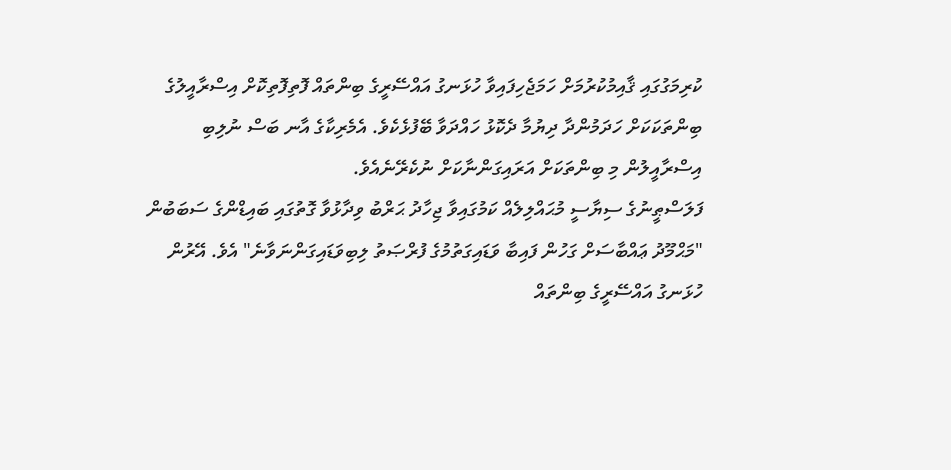ކުރިމަގުގައި ޤާއިމުކުރުމަށް ހަމަޖެހިފައިވާ ހުޅަނގު އައްސޭރީގެ ބިންތައް ފޮތިފޮތިކޮށް އިސްރާއީލުގެ ބިންތަކަކަށް ހަދަމުންދާ ދިޔުމާ ދެކޮޅު ހައްދަވާ ބޭފުޅެކެވެ. އެމެރިކާގެ އާނ ބަސް ނުލިބި އިސްރާއީލުން މި ބިންތަކަށް އަރައިގަންނާކަށް ނުކެރޭނެއެވެ.
ފަލަސްޠީނުގެ ސިޔާސީ މުޙައްލިލެއް ކަމުގައިވާ ޖިހާދު ޙަރްބު ވިދާޅުވާ ގޮތުގައި ބައިޑްންގެ ސަބަބުން "މަޙްމޫދު ޢައްބާސަށް ގަހުން ފައިބާ ވަޑައިގަތުމުގެ ފުރްޞަތު ލިބިވަޑައިގަންނަވާނެ" އެވެ. އޭރުން ހުޅަނގު އައްސޭރީގެ ބިންތައް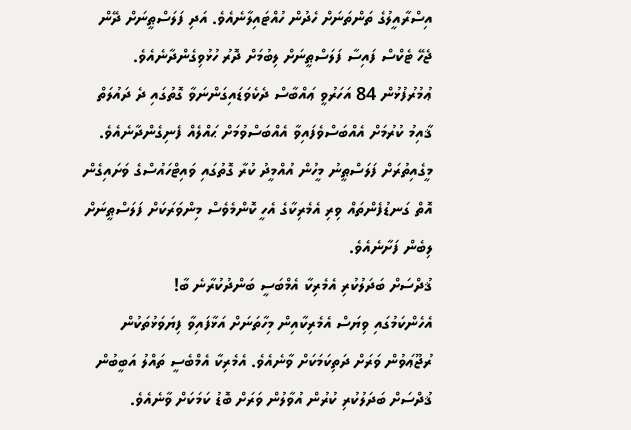އިސްރާއީލުގެ ތަންތަނަށް ހެދުން ހުއްޓައިލާނެއެވެ. އަދި ފަލަސްޠީނަށް ދޭން ޖެހޭ ޓެކްސް ފައިސާ ފަލަސްޠީނަށް ލިބުމަށް ދޮރު ހުޅުވިގެންދާނެއެވެ.
ޢުމުރުފުޅުން 84 އަހަރުވީ ޢައްބާސް ދެކެވަޑައިގަންނަވާ ގޮތުގައި ދެ ދައުލަތް ޤާއިމު ކުރުމަށް އެއްބަސްވެފައިވާ އެއްބަސްވުމަށް ޙައްލެއް ފެނިގެންދާނެއެވެ. މީގެއިތުރަށް ފަލަސްޠީނު މީހުން އުއްމީދު ކުރާ ގޮތުގައި ވައިޓްހައުސްގެ ވަށައިގެން އޮތް ގަނޑުފެންތައް ވިރި އެމެރިކާގެ އެހީ ކޮންމެވެސް މިންވަރަކަށް ފަލަސްޠީނަށް ލިބެން ފަށާނެއެވެ.
ޤުދްސަށް ބަދަލުކުރި އެމެރިކާ އެމްބަސީ ބަންދުކުރާނެ ބާ!
އެހެންކަމުގައި ވިޔަސް އެމެރިކާއިން މިހާތަނަށް އަޅާފައިވާ ފިޔަވަޅުތަކުން ރުޖޫޢަވުން ވަރަށް ދަތިކަމަކަށް ވާނެއެވެ. އެމެރިކާ އެމްބެސީ ތައްލު އަބީބުން ޤުދްސަށް ބަދަލުކުރި ކުރުން އުވާލުން ވަރަށް ބޮޑު ކަމަކަށް ވާނެއެވެ.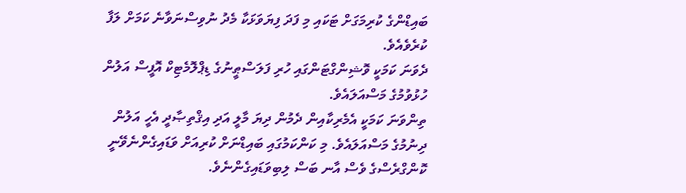ބައިޑްންގެ ކުރިމަގަށް ޓަކައި މި ފަދަ ފިޔަވަޅަކާ މެދު ނުވިސްނަވާނެ ކަމަށް ލަފާ ކުރެވެއެވެ.
ދެވަނަ ކަމަކީ ވޮޝިންގްޓަންގައި ހުރި ފަލަސްޠީނުގެ ޑިޕްލޮމެޓިކް އޮފީސް އަލުން ހުޅުވުމުގެ މަސްއަލައެވެ.
ތިންވަނަ ކަމަކީ އެމެރިކާއިން ދެމުން ދިޔަ މާލީ އަދި އިޤްތިޞާދީ އެހީ އަލުން ދިނުމުގެ މަސްއަލައެވެ. މި ކަންކަމުގައި ބައިޑްނަށް ކުރިއަށް ވަޑައިގެންނެވޭނީ ކޮންގްރެސްގެ ވެސް އާނ ބަސް ލިބިވަޑައިގެންނެވެ.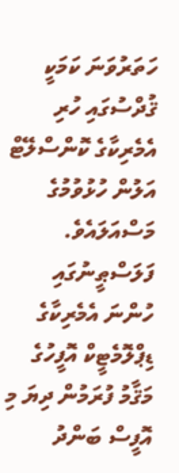ހަތަރުވަނަ ކަމަކީ ޤުދްސުގައި ހުރި އެމެރިކާގެ ކޮންސްލޭޓް އަލުން ހުޅުވުމުގެ މަސްއަލައެވެ. ފަލަސްޠީނުގައި ހުންނަ އެމެރިކާގެ ޑިޕްލޮމެޓީކް އޮފީހުގެ މަޤާމު ފުރަމުން ދިޔަ މި އޮފީސް ބަންދު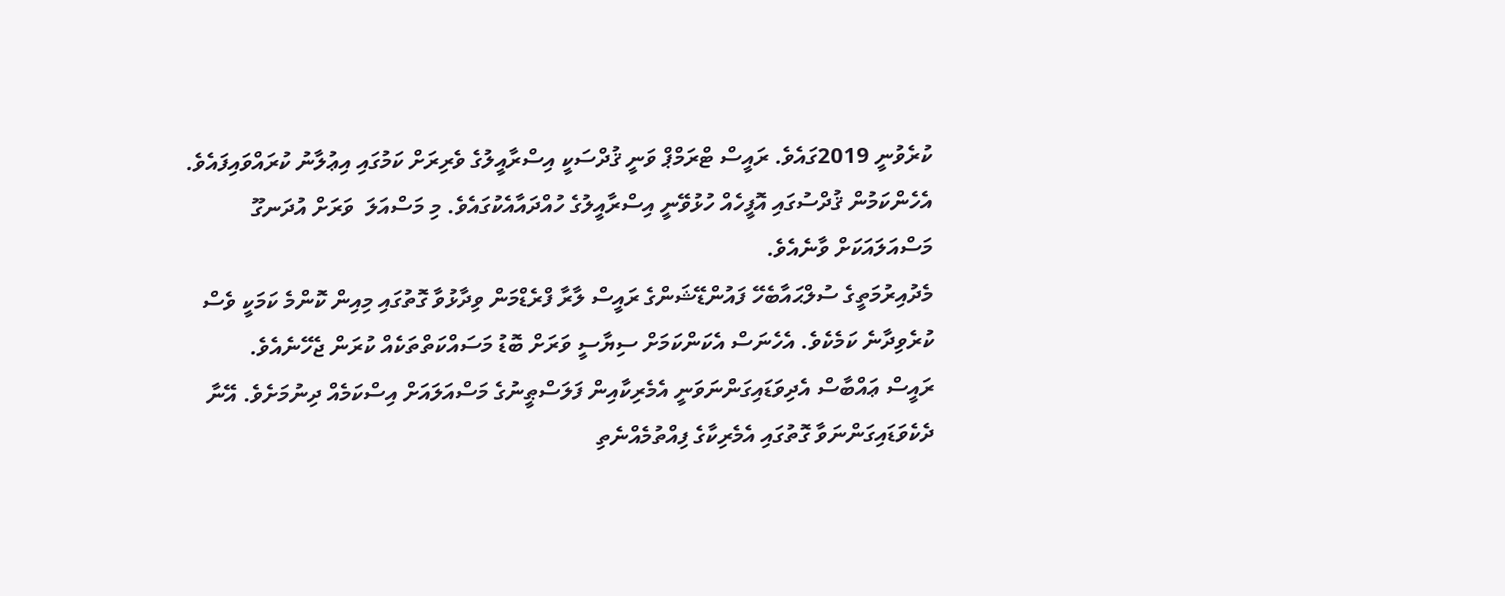ކުރެވުނީ 2019ގައެވެ. ރައީސް ޓްރަމްޕް ވަނީ ޤުދްސަކީ އިސްރާއީލުގެ ވެރިރަށް ކަމުގައި އިޢުލާނު ކުރައްވައިފައެވެ. އެހެންކަމުން ޤުދްސުގައި އޮފީހެއް ހުޅުވޭނީ އިސްރާއީލުގެ ހުއްދައާއެކުގައެވެ. މި މަސްއަލަ  ވަރަށް އުދަނގޫ މަސްއަލައަކަށް ވާނެއެވެ.
މެދުއިރުމަތީގެ ސުލްޙައާބެހޭ ފައުންޑޭޝަންގެ ރައީސް ލާރާ ފްރެޑްމަން ވިދާޅުވާ ގޮތުގައި މިއިން ކޮންމެ ކަމަކީ ވެސް ކުރެވިދާނެ ކަމެކެވެ. އެހެނަސް އެކަންކަމަށް ސިޔާސީ ވަރަށް ބޮޑު މަސައްކަތްތަކެއް ކުރަން ޖެހޭނެއެވެ.
ރައީސް ޢައްބާސް އެދިވަޑައިގަންނަވަނީ އެމެރިކާއިން ފަލަސްޠީނުގެ މަސްއަލައަށް އިސްކަމެއް ދިނުމަށެވެ. އޭނާ ދެކެވަޑައިގަންނަވާ ގޮތުގައި އެމެރިކާގެ ފިއްތުމެއްނެތި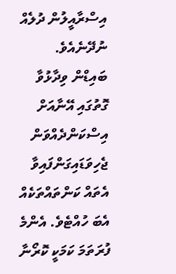އިސްރާއީލުން ދުލެއް ނުދޭނެއެވެ.
ބައިޑްން ވިދާޅުވާ ގޮތުގައި އޭނާއަށް އިސްކަންދެއްވަން ޖެހިވަޑައިގަންފައިވާ އެތައް ކަންތައްތަކެއް އެބަ ހުއްޓެވެ. އެންމެ ފުރަތަމަ ކަމަކީ ކޮރޯނާ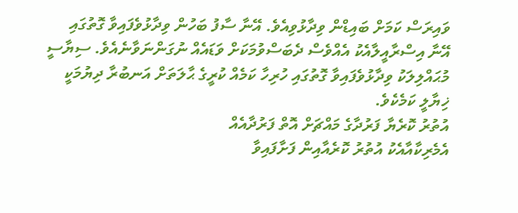ވައިރަސް ކަމަށް ބައިޑްން ވިދާޅުވިއެވެ. އޭނާ ސާފު ބަހުން ވިދާޅުވެފައިވާ ގޮތުގައި އޭނާ އިސްރާއީލާއެކު އެއްވެސް ދެބަސްވުމަކަށް ވަޑައެއް ނުގަންނަވާނެއެވެ. ސިޔާސީ މުޙައްލިލަކު ވިދާޅުވެފައިވާ ގޮތުގައި ހުރިހާ ކަމެއް ކުރީގެ ޙާލަތަށް އަނބުރާ ދިޔުމަކީ ޚިޔާލީ ކަމެކެވެ.
އުތުރު ކޮރެޔާ ފަރުދާގެ މައްޗަށް އޮތް ފަރުދާއެއް
އެމެރިކާއާއެކު އުތުރު ކޮރެއާއިން ފަށާފައިވާ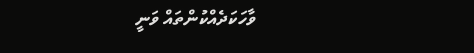ވާހަކަދެއްކުންތައް ވަނީ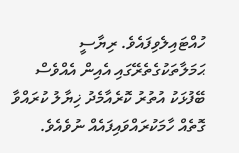ހުއްޓައިލެވިފައެވެ. ރިޔާސީ ޙަމަލާތަކުގެތެރޭގައި އެއިން އެއްވެސް ބޭފުޅަކު އުތުރު ކޮރެއާމެދު ޚިޔާލު ކުރައްވާ ގޮތެއް ހާމަކުރައްވައިފައެއް ނުވެއެވެ.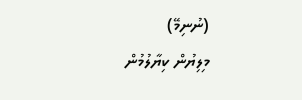(ނުނިމޭ)
މިލިޔުން ކިޔާލުމުން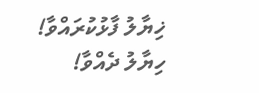ޚިޔާލު ފާޅުކުރައްވާ!
ހިޔާލު ދެއްވާ!